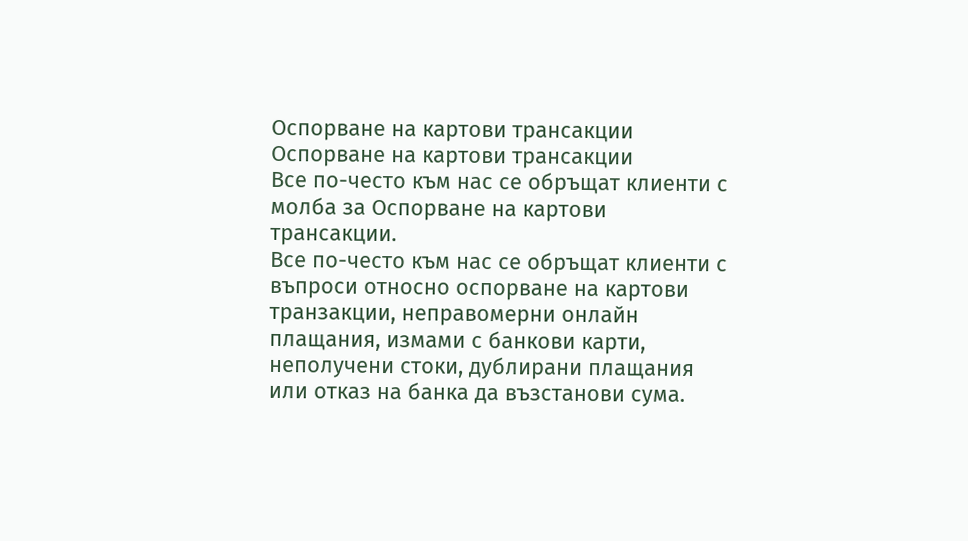Oспорване на картови трансакции
Oспорване на картови трансакции
Все по-често към нас се обръщат клиенти с молба за Oспорване на картови трансакции.
Все по-често към нас се обръщат клиенти с въпроси относно оспорване на картови транзакции, неправомерни онлайн плащания, измами с банкови карти, неполучени стоки, дублирани плащания или отказ на банка да възстанови сума.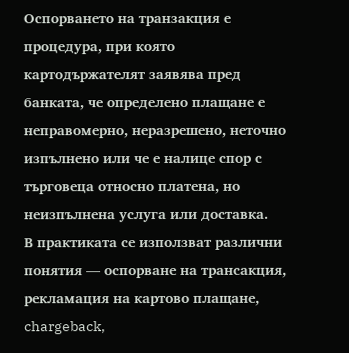Оспорването на транзакция е процедура, при която картодържателят заявява пред банката, че определено плащане е неправомерно, неразрешено, неточно изпълнено или че е налице спор с търговеца относно платена, но неизпълнена услуга или доставка.
В практиката се използват различни понятия — оспорване на трансакция, рекламация на картово плащане, chargeback,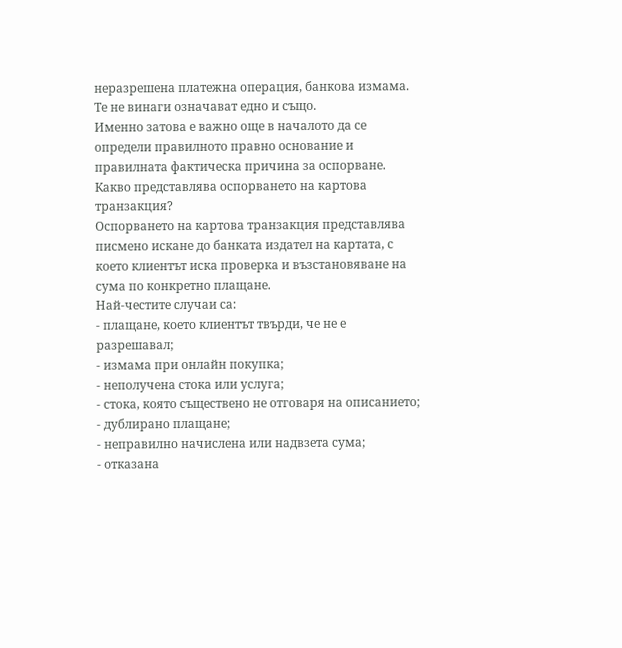неразрешена платежна операция, банкова измама. Те не винаги означават едно и също.
Именно затова е важно още в началото да се определи правилното правно основание и правилната фактическа причина за оспорване.
Какво представлява оспорването на картова транзакция?
Оспорването на картова транзакция представлява писмено искане до банката издател на картата, с което клиентът иска проверка и възстановяване на сума по конкретно плащане.
Най-честите случаи са:
- плащане, което клиентът твърди, че не е разрешавал;
- измама при онлайн покупка;
- неполучена стока или услуга;
- стока, която съществено не отговаря на описанието;
- дублирано плащане;
- неправилно начислена или надвзета сума;
- отказана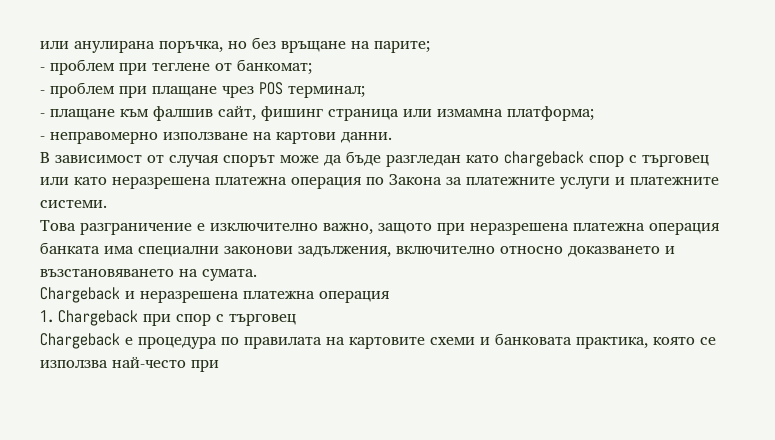или анулирана поръчка, но без връщане на парите;
- проблем при теглене от банкомат;
- проблем при плащане чрез POS терминал;
- плащане към фалшив сайт, фишинг страница или измамна платформа;
- неправомерно използване на картови данни.
В зависимост от случая спорът може да бъде разгледан като chargeback спор с търговец или като неразрешена платежна операция по Закона за платежните услуги и платежните системи.
Това разграничение е изключително важно, защото при неразрешена платежна операция банката има специални законови задължения, включително относно доказването и възстановяването на сумата.
Chargeback и неразрешена платежна операция
1. Chargeback при спор с търговец
Chargeback е процедура по правилата на картовите схеми и банковата практика, която се използва най-често при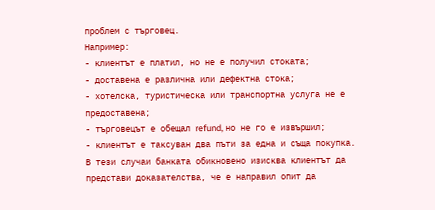проблем с търговец.
Например:
- клиентът е платил, но не е получил стоката;
- доставена е различна или дефектна стока;
- хотелска, туристическа или транспортна услуга не е предоставена;
- търговецът е обещал refund, но не го е извършил;
- клиентът е таксуван два пъти за една и съща покупка.
В тези случаи банката обикновено изисква клиентът да представи доказателства, че е направил опит да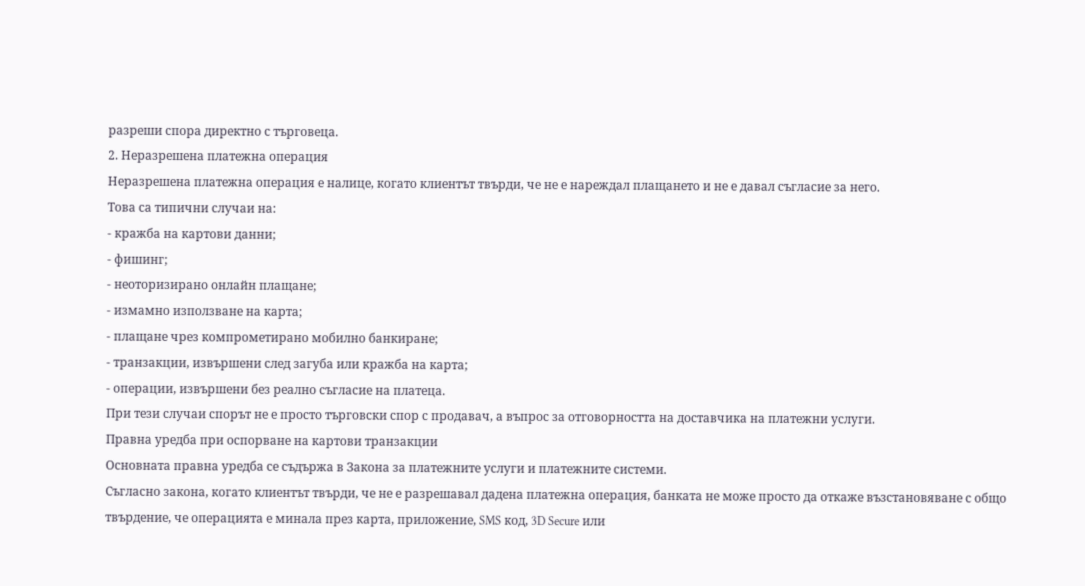разреши спора директно с търговеца.
2. Неразрешена платежна операция
Неразрешена платежна операция е налице, когато клиентът твърди, че не е нареждал плащането и не е давал съгласие за него.
Това са типични случаи на:
- кражба на картови данни;
- фишинг;
- неоторизирано онлайн плащане;
- измамно използване на карта;
- плащане чрез компрометирано мобилно банкиране;
- транзакции, извършени след загуба или кражба на карта;
- операции, извършени без реално съгласие на платеца.
При тези случаи спорът не е просто търговски спор с продавач, а въпрос за отговорността на доставчика на платежни услуги.
Правна уредба при оспорване на картови транзакции
Основната правна уредба се съдържа в Закона за платежните услуги и платежните системи.
Съгласно закона, когато клиентът твърди, че не е разрешавал дадена платежна операция, банката не може просто да откаже възстановяване с общо твърдение, че операцията е минала през карта, приложение, SMS код, 3D Secure или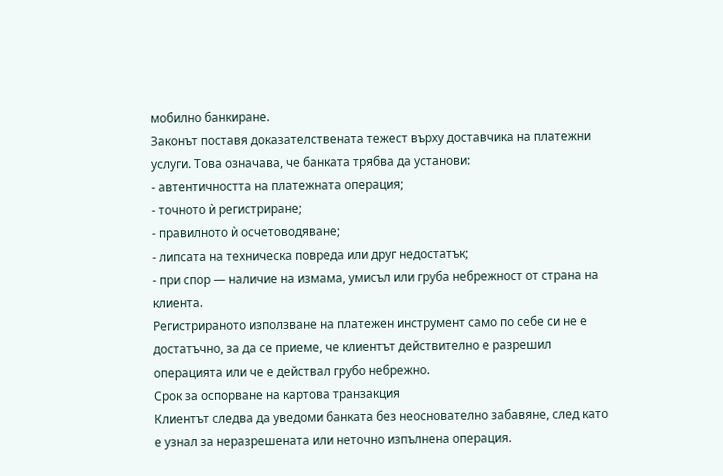мобилно банкиране.
Законът поставя доказателствената тежест върху доставчика на платежни услуги. Това означава, че банката трябва да установи:
- автентичността на платежната операция;
- точното ѝ регистриране;
- правилното ѝ осчетоводяване;
- липсата на техническа повреда или друг недостатък;
- при спор — наличие на измама, умисъл или груба небрежност от страна на клиента.
Регистрираното използване на платежен инструмент само по себе си не е достатъчно, за да се приеме, че клиентът действително е разрешил операцията или че е действал грубо небрежно.
Срок за оспорване на картова транзакция
Клиентът следва да уведоми банката без неоснователно забавяне, след като е узнал за неразрешената или неточно изпълнена операция.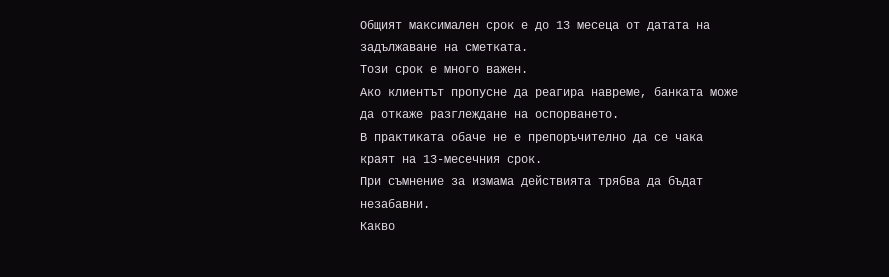Общият максимален срок е до 13 месеца от датата на задължаване на сметката.
Този срок е много важен.
Ако клиентът пропусне да реагира навреме, банката може да откаже разглеждане на оспорването.
В практиката обаче не е препоръчително да се чака краят на 13-месечния срок.
При съмнение за измама действията трябва да бъдат незабавни.
Какво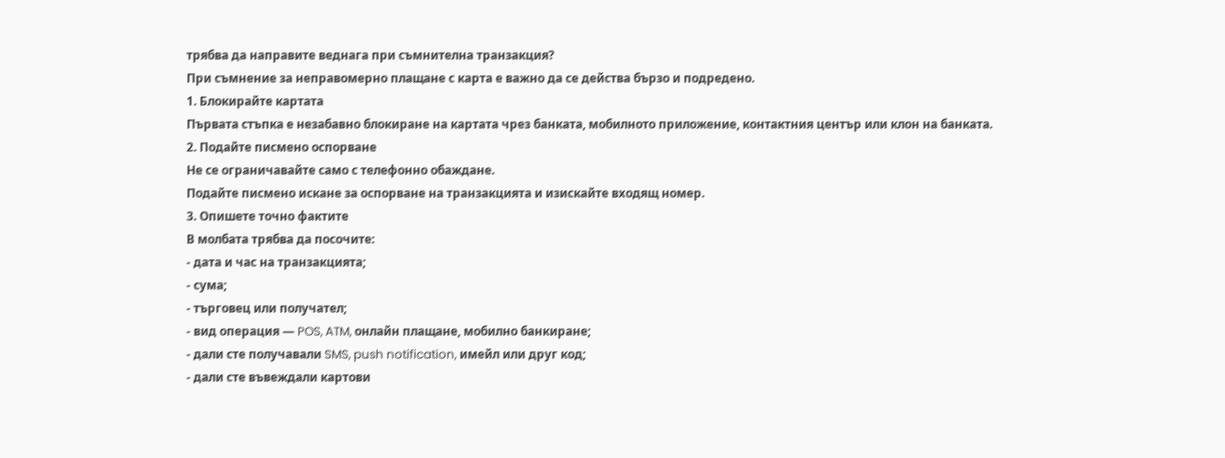трябва да направите веднага при съмнителна транзакция?
При съмнение за неправомерно плащане с карта е важно да се действа бързо и подредено.
1. Блокирайте картата
Първата стъпка е незабавно блокиране на картата чрез банката, мобилното приложение, контактния център или клон на банката.
2. Подайте писмено оспорване
Не се ограничавайте само с телефонно обаждане.
Подайте писмено искане за оспорване на транзакцията и изискайте входящ номер.
3. Опишете точно фактите
В молбата трябва да посочите:
- дата и час на транзакцията;
- сума;
- търговец или получател;
- вид операция — POS, ATM, онлайн плащане, мобилно банкиране;
- дали сте получавали SMS, push notification, имейл или друг код;
- дали сте въвеждали картови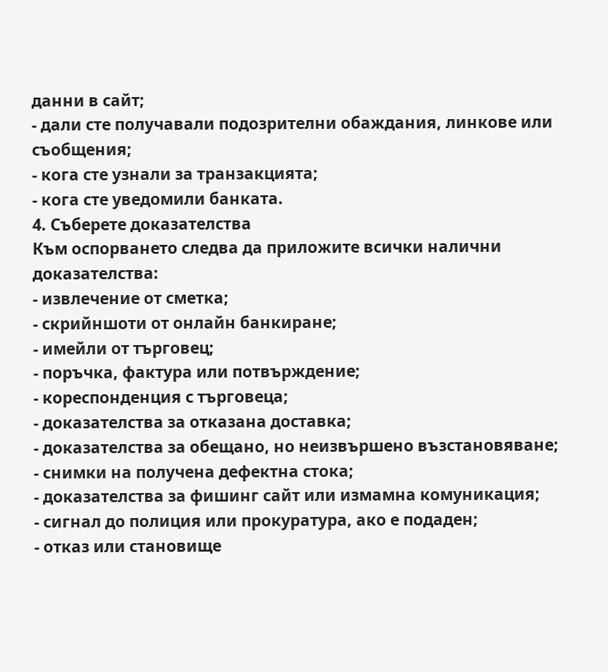данни в сайт;
- дали сте получавали подозрителни обаждания, линкове или съобщения;
- кога сте узнали за транзакцията;
- кога сте уведомили банката.
4. Съберете доказателства
Към оспорването следва да приложите всички налични доказателства:
- извлечение от сметка;
- скрийншоти от онлайн банкиране;
- имейли от търговец;
- поръчка, фактура или потвърждение;
- кореспонденция с търговеца;
- доказателства за отказана доставка;
- доказателства за обещано, но неизвършено възстановяване;
- снимки на получена дефектна стока;
- доказателства за фишинг сайт или измамна комуникация;
- сигнал до полиция или прокуратура, ако е подаден;
- отказ или становище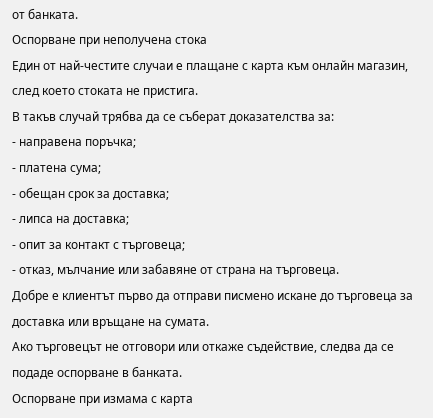от банката.
Оспорване при неполучена стока
Един от най-честите случаи е плащане с карта към онлайн магазин, след което стоката не пристига.
В такъв случай трябва да се съберат доказателства за:
- направена поръчка;
- платена сума;
- обещан срок за доставка;
- липса на доставка;
- опит за контакт с търговеца;
- отказ, мълчание или забавяне от страна на търговеца.
Добре е клиентът първо да отправи писмено искане до търговеца за доставка или връщане на сумата.
Ако търговецът не отговори или откаже съдействие, следва да се подаде оспорване в банката.
Оспорване при измама с карта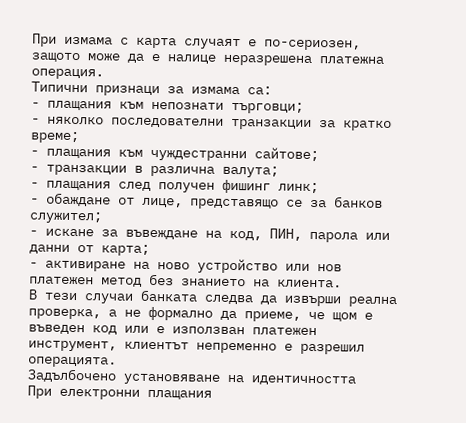При измама с карта случаят е по-сериозен, защото може да е налице неразрешена платежна операция.
Типични признаци за измама са:
- плащания към непознати търговци;
- няколко последователни транзакции за кратко време;
- плащания към чуждестранни сайтове;
- транзакции в различна валута;
- плащания след получен фишинг линк;
- обаждане от лице, представящо се за банков служител;
- искане за въвеждане на код, ПИН, парола или данни от карта;
- активиране на ново устройство или нов платежен метод без знанието на клиента.
В тези случаи банката следва да извърши реална проверка, а не формално да приеме, че щом е въведен код или е използван платежен инструмент, клиентът непременно е разрешил операцията.
Задълбочено установяване на идентичността
При електронни плащания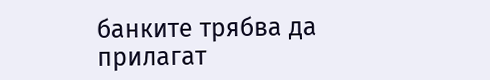банките трябва да прилагат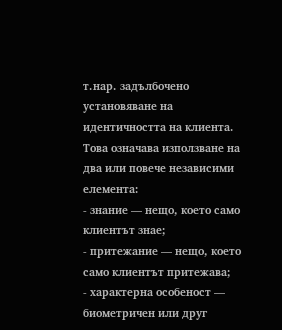т.нар. задълбочено установяване на идентичността на клиента.
Това означава използване на два или повече независими елемента:
- знание — нещо, което само клиентът знае;
- притежание — нещо, което само клиентът притежава;
- характерна особеност — биометричен или друг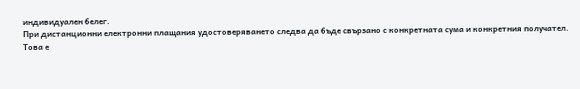индивидуален белег.
При дистанционни електронни плащания удостоверяването следва да бъде свързано с конкретната сума и конкретния получател.
Това е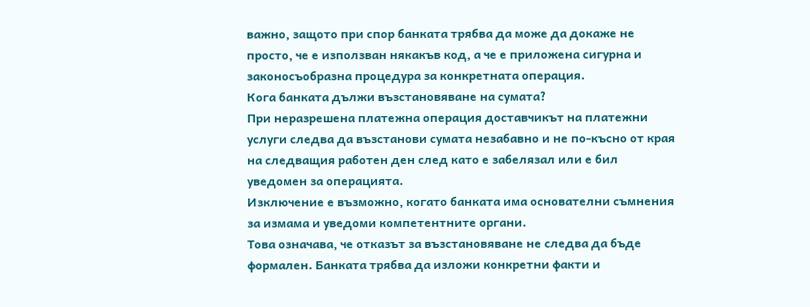важно, защото при спор банката трябва да може да докаже не просто, че е използван някакъв код, а че е приложена сигурна и законосъобразна процедура за конкретната операция.
Кога банката дължи възстановяване на сумата?
При неразрешена платежна операция доставчикът на платежни услуги следва да възстанови сумата незабавно и не по-късно от края на следващия работен ден след като е забелязал или е бил уведомен за операцията.
Изключение е възможно, когато банката има основателни съмнения за измама и уведоми компетентните органи.
Това означава, че отказът за възстановяване не следва да бъде формален. Банката трябва да изложи конкретни факти и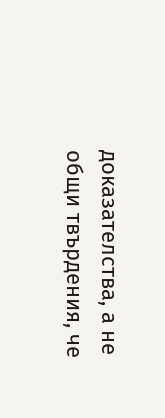доказателства, а не общи твърдения, че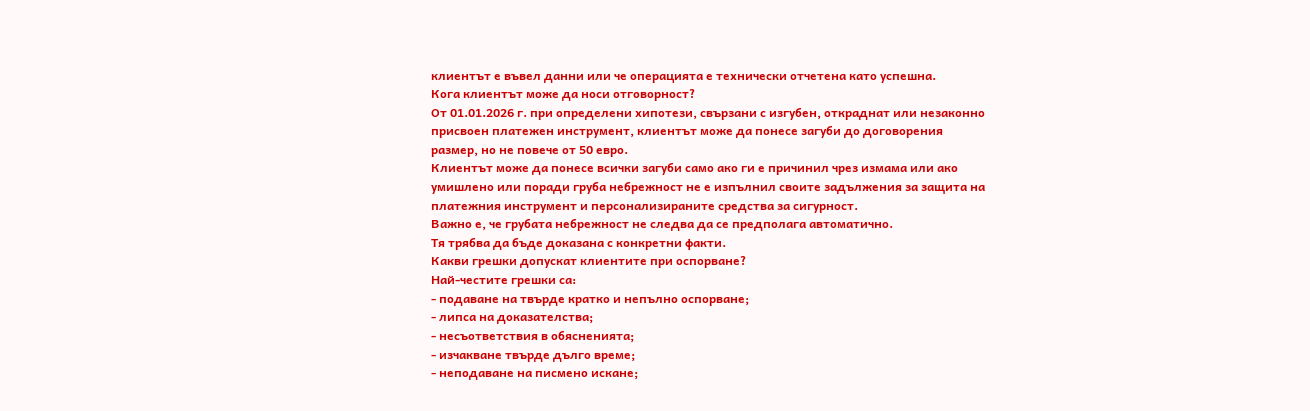клиентът е въвел данни или че операцията е технически отчетена като успешна.
Кога клиентът може да носи отговорност?
От 01.01.2026 г. при определени хипотези, свързани с изгубен, откраднат или незаконно присвоен платежен инструмент, клиентът може да понесе загуби до договорения размер, но не повече от 50 евро.
Клиентът може да понесе всички загуби само ако ги е причинил чрез измама или ако умишлено или поради груба небрежност не е изпълнил своите задължения за защита на платежния инструмент и персонализираните средства за сигурност.
Важно е, че грубата небрежност не следва да се предполага автоматично.
Тя трябва да бъде доказана с конкретни факти.
Какви грешки допускат клиентите при оспорване?
Най-честите грешки са:
- подаване на твърде кратко и непълно оспорване;
- липса на доказателства;
- несъответствия в обясненията;
- изчакване твърде дълго време;
- неподаване на писмено искане;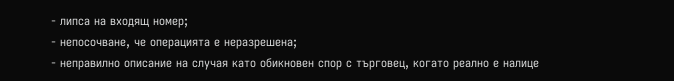- липса на входящ номер;
- непосочване, че операцията е неразрешена;
- неправилно описание на случая като обикновен спор с търговец, когато реално е налице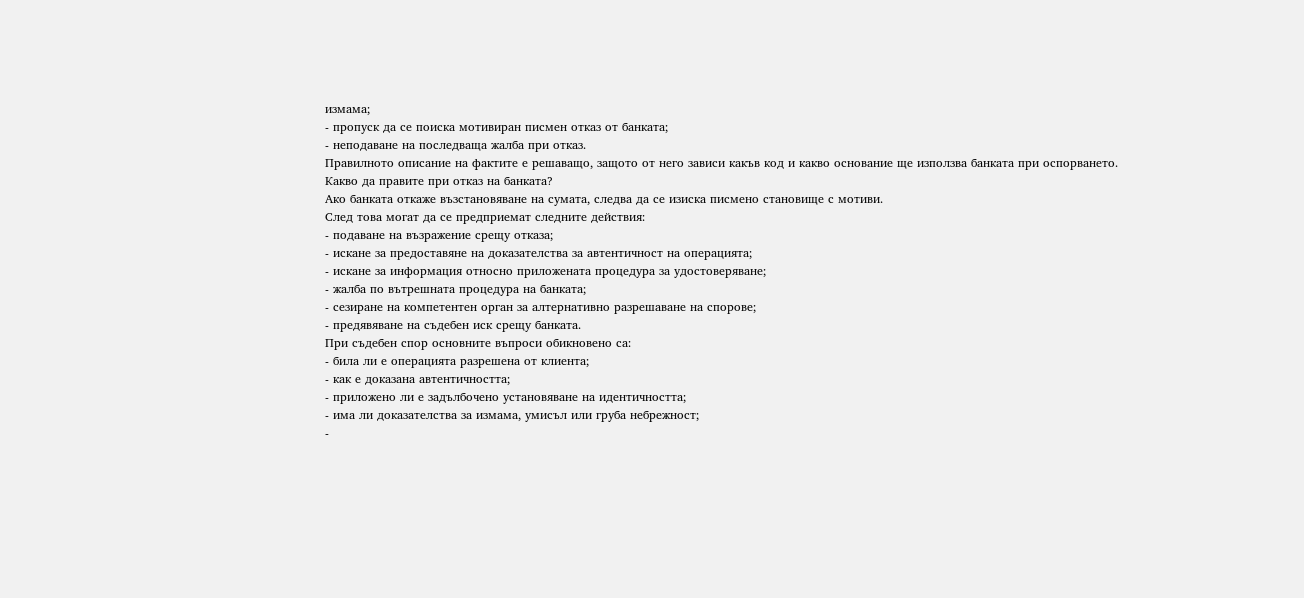измама;
- пропуск да се поиска мотивиран писмен отказ от банката;
- неподаване на последваща жалба при отказ.
Правилното описание на фактите е решаващо, защото от него зависи какъв код и какво основание ще използва банката при оспорването.
Какво да правите при отказ на банката?
Ако банката откаже възстановяване на сумата, следва да се изиска писмено становище с мотиви.
След това могат да се предприемат следните действия:
- подаване на възражение срещу отказа;
- искане за предоставяне на доказателства за автентичност на операцията;
- искане за информация относно приложената процедура за удостоверяване;
- жалба по вътрешната процедура на банката;
- сезиране на компетентен орган за алтернативно разрешаване на спорове;
- предявяване на съдебен иск срещу банката.
При съдебен спор основните въпроси обикновено са:
- била ли е операцията разрешена от клиента;
- как е доказана автентичността;
- приложено ли е задълбочено установяване на идентичността;
- има ли доказателства за измама, умисъл или груба небрежност;
-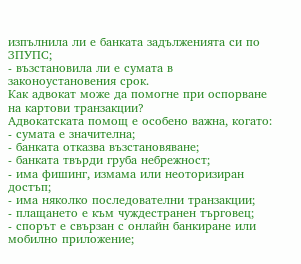изпълнила ли е банката задълженията си по ЗПУПС;
- възстановила ли е сумата в законоустановения срок.
Как адвокат може да помогне при оспорване на картови транзакции?
Адвокатската помощ е особено важна, когато:
- сумата е значителна;
- банката отказва възстановяване;
- банката твърди груба небрежност;
- има фишинг, измама или неоторизиран достъп;
- има няколко последователни транзакции;
- плащането е към чуждестранен търговец;
- спорът е свързан с онлайн банкиране или мобилно приложение;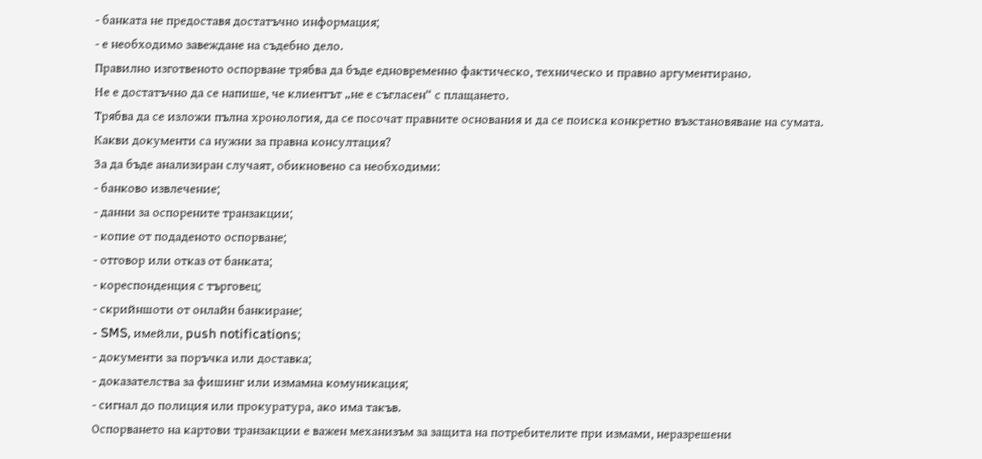- банката не предоставя достатъчно информация;
- е необходимо завеждане на съдебно дело.
Правилно изготвеното оспорване трябва да бъде едновременно фактическо, техническо и правно аргументирано.
Не е достатъчно да се напише, че клиентът „не е съгласен“ с плащането.
Трябва да се изложи пълна хронология, да се посочат правните основания и да се поиска конкретно възстановяване на сумата.
Какви документи са нужни за правна консултация?
За да бъде анализиран случаят, обикновено са необходими:
- банково извлечение;
- данни за оспорените транзакции;
- копие от подаденото оспорване;
- отговор или отказ от банката;
- кореспонденция с търговец;
- скрийншоти от онлайн банкиране;
- SMS, имейли, push notifications;
- документи за поръчка или доставка;
- доказателства за фишинг или измамна комуникация;
- сигнал до полиция или прокуратура, ако има такъв.
Оспорването на картови транзакции е важен механизъм за защита на потребителите при измами, неразрешени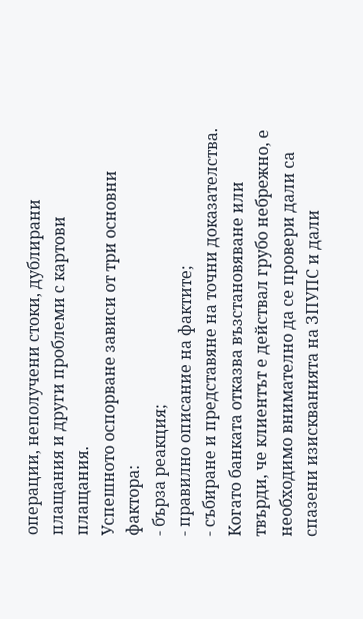операции, неполучени стоки, дублирани плащания и други проблеми с картови плащания.
Успешното оспорване зависи от три основни фактора:
- бърза реакция;
- правилно описание на фактите;
- събиране и представяне на точни доказателства.
Когато банката отказва възстановяване или твърди, че клиентът е действал грубо небрежно, е необходимо внимателно да се провери дали са спазени изискванията на ЗПУПС и дали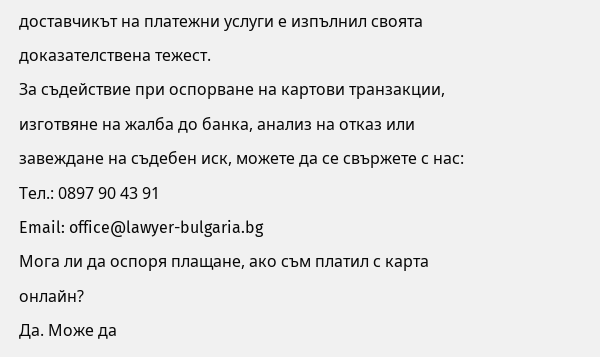доставчикът на платежни услуги е изпълнил своята доказателствена тежест.
За съдействие при оспорване на картови транзакции, изготвяне на жалба до банка, анализ на отказ или завеждане на съдебен иск, можете да се свържете с нас:
Тел.: 0897 90 43 91
Email: office@lawyer-bulgaria.bg
Мога ли да оспоря плащане, ако съм платил с карта онлайн?
Да. Може да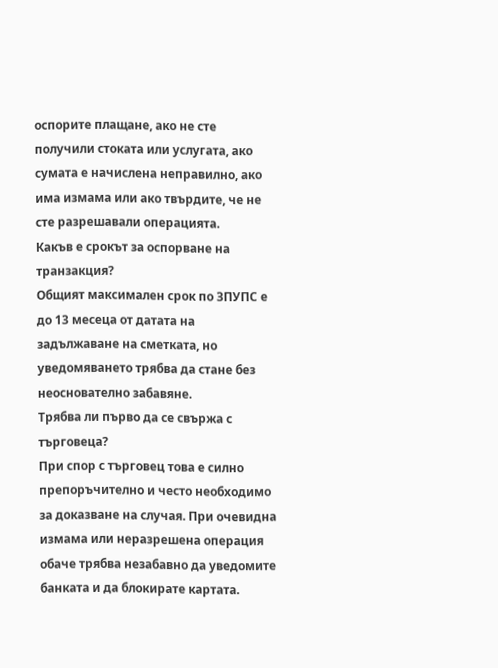оспорите плащане, ако не сте получили стоката или услугата, ако сумата е начислена неправилно, ако има измама или ако твърдите, че не сте разрешавали операцията.
Какъв е срокът за оспорване на транзакция?
Общият максимален срок по ЗПУПС е до 13 месеца от датата на задължаване на сметката, но уведомяването трябва да стане без неоснователно забавяне.
Трябва ли първо да се свържа с търговеца?
При спор с търговец това е силно препоръчително и често необходимо за доказване на случая. При очевидна измама или неразрешена операция обаче трябва незабавно да уведомите банката и да блокирате картата.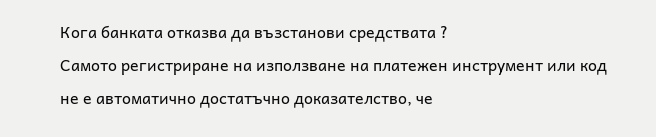Кога банката отказва да възстанови средствата ?
Самото регистриране на използване на платежен инструмент или код не е автоматично достатъчно доказателство, че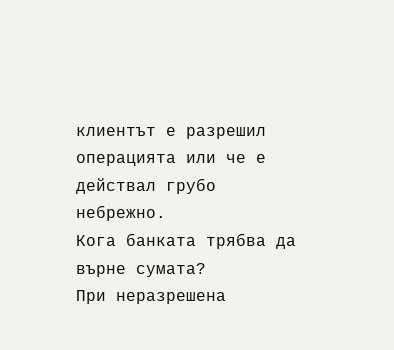клиентът е разрешил операцията или че е действал грубо небрежно.
Кога банката трябва да върне сумата?
При неразрешена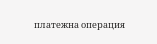платежна операция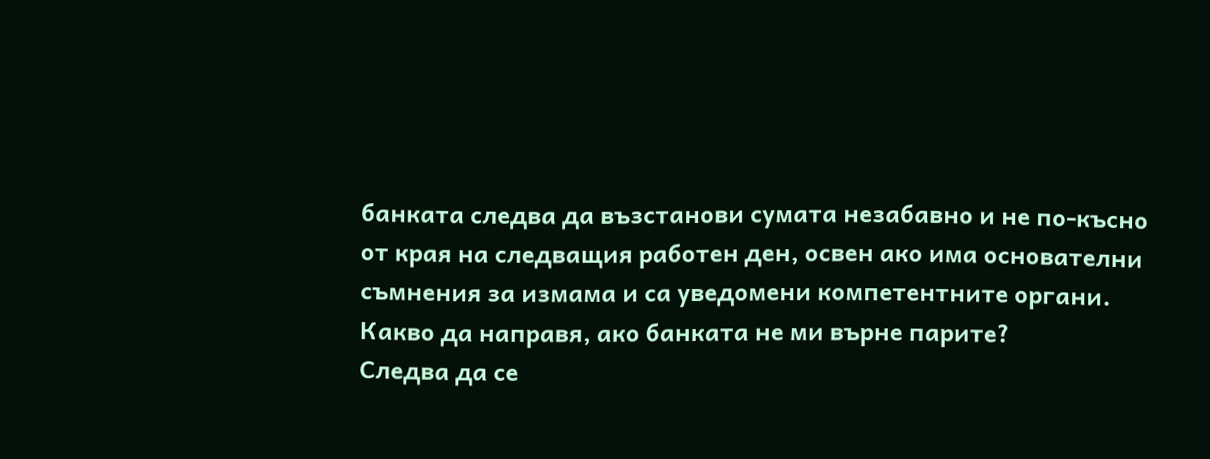банката следва да възстанови сумата незабавно и не по-късно от края на следващия работен ден, освен ако има основателни съмнения за измама и са уведомени компетентните органи.
Какво да направя, ако банката не ми върне парите?
Следва да се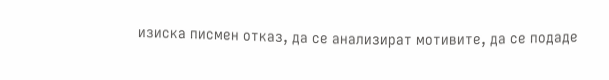изиска писмен отказ, да се анализират мотивите, да се подаде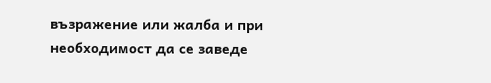възражение или жалба и при необходимост да се заведе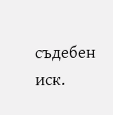съдебен иск.